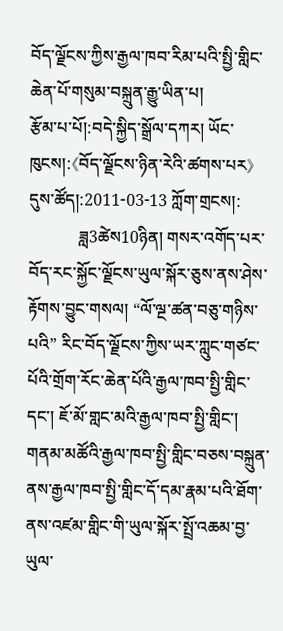བོད་ལྗོངས་ཀྱིས་རྒྱལ་ཁབ་རིམ་པའི་སྤྱི་གླིང་ཆེན་པོ་གསུམ་བསྐྲུན་རྒྱུ་ཡིན་པ།
རྩོམ་པ་པོ།:བདེ་སྐྱིད་སྒྲོལ་དཀར། ཡོང་ཁུངས།:《བོད་ལྗོངས་ཉིན་རེའི་ཚགས་པར》 དུས་ཚོད།:2011-03-13 ཀློག་གྲངས།:
            ཟླ3ཚེས10ཉིན། གསར་འགོད་པར་བོད་རང་སྐྱོང་ལྗོངས་ཡུལ་སྐོར་ཅུས་ནས་ཤེས་རྟོགས་བྱུང་གསལ། “ལོ་ལྔ་ཚན་བཅུ་གཉིས་པའི” རིང་བོད་ལྗོངས་ཀྱིས་ཡར་ཀླུང་གཙང་པོའི་གྲོག་རོང་ཆེན་པོའི་རྒྱལ་ཁབ་སྤྱི་གླིང་དང་། ཇོ་མོ་གླང་མའི་རྒྱལ་ཁབ་སྤྱི་གླིང་། གནམ་མཚོའི་རྒྱལ་ཁབ་སྤྱི་གླིང་བཅས་བསྐྲུན་ནས་རྒྱལ་ཁབ་སྤྱི་གླིང་དོ་དམ་རྣམ་པའི་ཐོག་ནས་འཛམ་གླིང་གི་ཡུལ་སྐོར་སྤྲོ་འཆམ་བྱ་ཡུལ་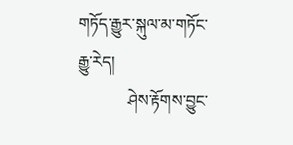གཏོད་རྒྱུར་སྐུལ་མ་གཏོང་རྒྱུ་རེད།
            ཤེས་རྟོགས་བྱུང་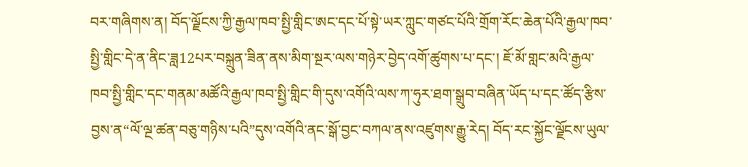བར་གཞིགས་ན། བོད་ལྗོངས་ཀྱི་རྒྱལ་ཁབ་སྤྱི་གླིང་ཨང་དང་པོ་སྟེ་ཡར་ཀླུང་གཙང་པོའི་གྲོག་རོང་ཆེན་པོའི་རྒྱལ་ཁབ་སྤྱི་གླིང་དེ་ན་ནིང་ཟླ12པར་བསྐྲུན་ཟིན་ནས་མིག་སྔར་ལས་གཉེར་བྱེད་འགོ་ཚུགས་པ་དང་། ཇོ་མོ་གླང་མའི་རྒྱལ་ཁབ་སྤྱི་གླིང་དང་གནམ་མཚོའི་རྒྱལ་ཁབ་སྤྱི་གླིང་གི་དུས་འགོའི་ལས་ཀ་ཧུར་ཐག་སྒྲུབ་བཞིན་ཡོད་པ་དང་ཚོད་རྩིས་བྱས་ན“ལོ་ལྔ་ཚན་བཅུ་གཉིས་པའི”དུས་འགོའི་ནང་སྒོ་བྱང་བཀལ་ནས་འཛུགས་རྒྱུ་རེད། བོད་རང་སྐྱོང་ལྗོངས་ཡུལ་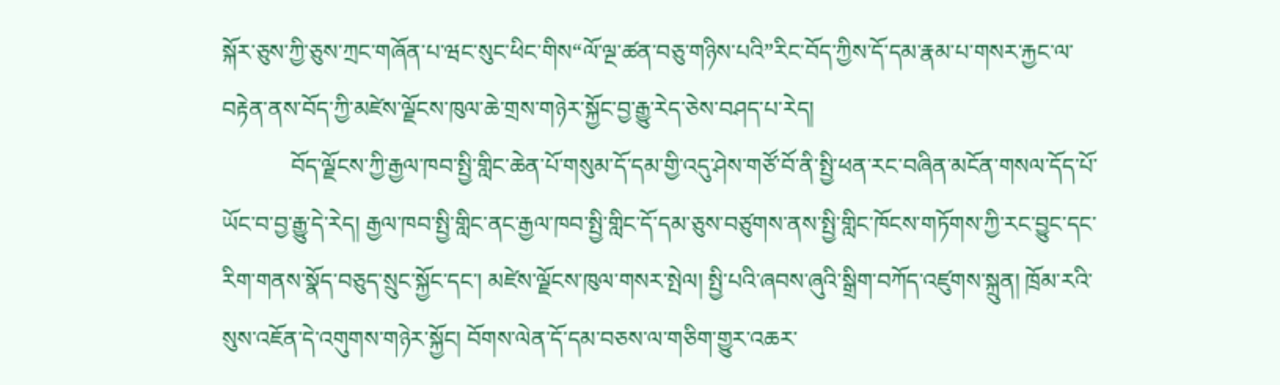སྐོར་ཅུས་ཀྱི་ཅུས་ཀྲང་གཞོན་པ་ཝང་སུང་ཕིང་གིས“ལོ་ལྔ་ཚན་བཅུ་གཉིས་པའི”རིང་བོད་ཀྱིས་དོ་དམ་རྣམ་པ་གསར་རྐྱང་ལ་བརྟེན་ནས་བོད་ཀྱི་མཛེས་ལྗོངས་ཁུལ་ཆེ་གྲས་གཉེར་སྐྱོང་བྱ་རྒྱུ་རེད་ཅེས་བཤད་པ་རེད།
            བོད་ལྗོངས་ཀྱི་རྒྱལ་ཁབ་སྤྱི་གླིང་ཆེན་པོ་གསུམ་དོ་དམ་གྱི་འདུ་ཤེས་གཙོ་བོ་ནི་སྤྱི་ཕན་རང་བཞིན་མངོན་གསལ་དོད་པོ་ཡོང་བ་བྱ་རྒྱུ་དེ་རེད། རྒྱལ་ཁབ་སྤྱི་གླིང་ནང་རྒྱལ་ཁབ་སྤྱི་གླིང་དོ་དམ་ཅུས་བཙུགས་ནས་སྤྱི་གླིང་ཁོངས་གཏོགས་ཀྱི་རང་བྱུང་དང་རིག་གནས་སྣོད་བཅུད་སྲུང་སྐྱོང་དང་། མཛེས་ལྗོངས་ཁུལ་གསར་སྤེལ། སྤྱི་པའི་ཞབས་ཞུའི་སྒྲིག་བཀོད་འཛུགས་སྐྲུན། ཁྲོམ་རའི་སུས་འཇོན་དེ་འགུགས་གཉེར་སྐྱོང། བོགས་ལེན་དོ་དམ་བཅས་ལ་གཅིག་གྱུར་འཆར་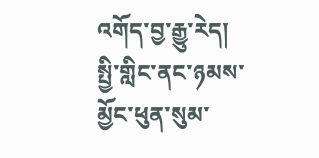འགོད་བྱ་རྒྱུ་རེད། སྤྱི་གླིང་ནང་ཉམས་མྱོང་ཕུན་སུམ་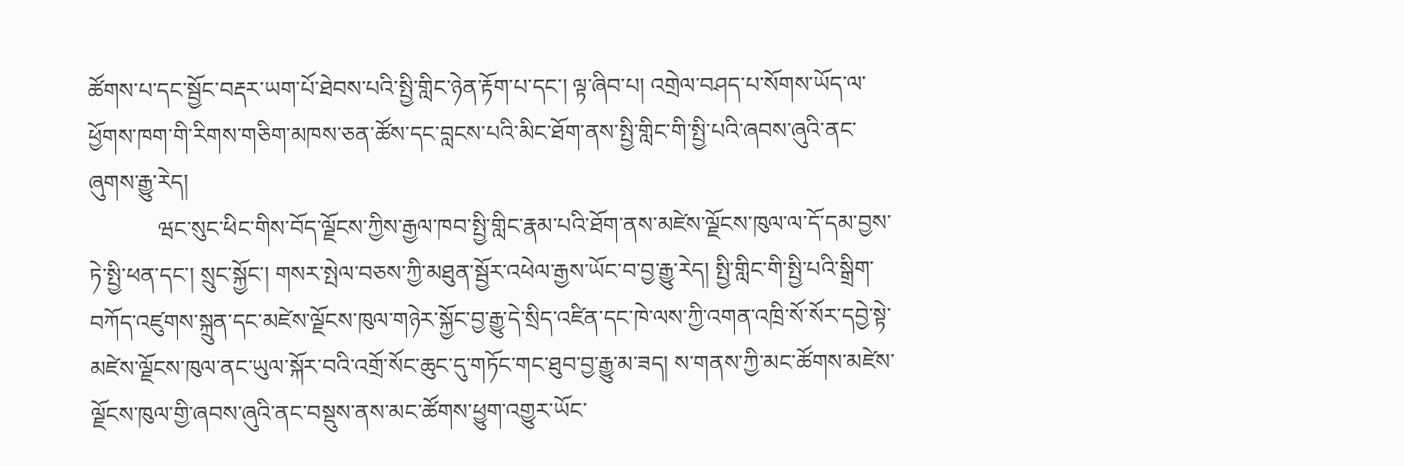ཚོགས་པ་དང་སྦྱོང་བརྡར་ཡག་པོ་ཐེབས་པའི་སྤྱི་གླིང་ཉེན་རྟོག་པ་དང་། ལྟ་ཞིབ་པ། འགྲེལ་བཤད་པ་སོགས་ཡོད་ལ་ཕྱོགས་ཁག་གི་རིགས་གཅིག་མཁས་ཅན་ཚོས་དང་བླངས་པའི་མིང་ཐོག་ནས་སྤྱི་གླིང་གི་སྤྱི་པའི་ཞབས་ཞུའི་ནང་ཞུགས་རྒྱུ་རེད།
            ཝང་སུང་ཕིང་གིས་བོད་ལྗོངས་ཀྱིས་རྒྱལ་ཁབ་སྤྱི་གླིང་རྣམ་པའི་ཐོག་ནས་མཛེས་ལྗོངས་ཁུལ་ལ་དོ་དམ་བྱས་ཏེ་སྤྱི་ཕན་དང་། སྲུང་སྐྱོང་། གསར་སྤེལ་བཅས་ཀྱི་མཐུན་སྦྱོར་འཕེལ་རྒྱས་ཡོང་བ་བྱ་རྒྱུ་རེད། སྤྱི་གླིང་གི་སྤྱི་པའི་སྒྲིག་བཀོད་འཛུགས་སྐྲུན་དང་མཛེས་ལྗོངས་ཁུལ་གཉེར་སྐྱོང་བྱ་རྒྱུ་དེ་སྲིད་འཛིན་དང་ཁེ་ལས་ཀྱི་འགན་འཁྲི་སོ་སོར་དབྱེ་སྟེ་མཛེས་ལྗོངས་ཁུལ་ནང་ཡུལ་སྐོར་བའི་འགྲོ་སོང་ཆུང་དུ་གཏོང་གང་ཐུབ་བྱ་རྒྱུ་མ་ཟད། ས་གནས་ཀྱི་མང་ཚོགས་མཛེས་ལྗོངས་ཁུལ་གྱི་ཞབས་ཞུའི་ནང་བསྡུས་ནས་མང་ཚོགས་ཕྱུག་འགྱུར་ཡོང་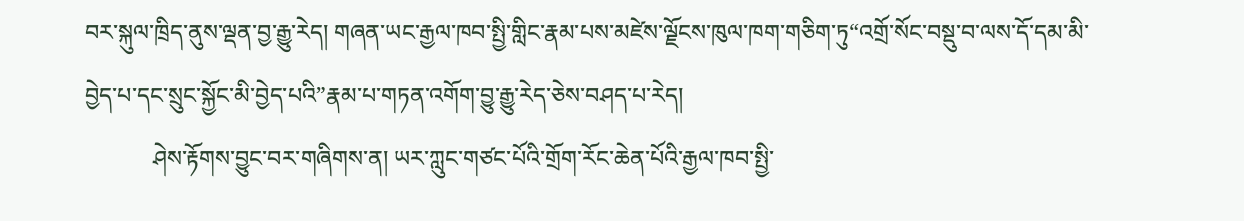བར་སྐུལ་ཁྲིད་ནུས་ལྡན་བྱ་རྒྱུ་རེད། གཞན་ཡང་རྒྱལ་ཁབ་སྤྱི་གླིང་རྣམ་པས་མཛེས་ལྗོངས་ཁུལ་ཁག་གཅིག་ཏུ“འགྲོ་སོང་བསྡུ་བ་ལས་དོ་དམ་མི་བྱེད་པ་དང་སྲུང་སྐྱོང་མི་བྱེད་པའི”རྣམ་པ་གཏན་འགོག་བྱུ་རྒྱུ་རེད་ཅེས་བཤད་པ་རེད།
            ཤེས་རྟོགས་བྱུང་བར་གཞིགས་ན། ཡར་ཀླུང་གཙང་པོའི་གྲོག་རོང་ཆེན་པོའི་རྒྱལ་ཁབ་སྤྱི་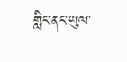གླིང་ནང་ཡུལ་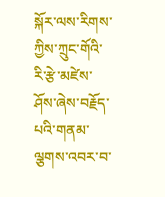སྐོར་ལས་རིགས་ཀྱིས་ཀྲུང་གོའི་རི་རྩེ་མཛེས་ཤོས་ཞེས་བརྗོད་པའི་གནམ་ལྕགས་འབར་བ་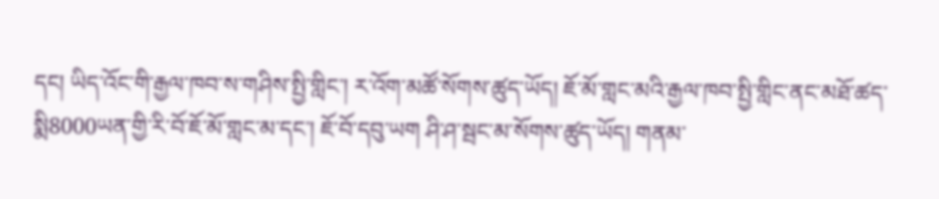དང། ཡིད་འོང་གི་རྒྱལ་ཁབ་ས་གཤིས་སྤྱི་གླིང་། ར་འོག་མཚོ་སོགས་ཚུད་ཡོད། ཇོ་མོ་གླང་མའི་རྒྱལ་ཁབ་སྤྱི་གླིང་ནང་མཐོ་ཚད་སྨི8000ཡན་གྱི་རི་བོ་ཇོ་མོ་གླང་མ་དང་། ཇོ་བོ་དབུ་ཡག ཤི་ཤ་སྦང་མ་སོགས་ཚུད་ཡོད། གནམ་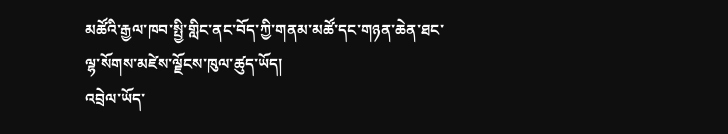མཚོའི་རྒྱལ་ཁབ་སྤྱི་གླིང་ནང་བོད་ཀྱི་གནམ་མཚོ་དང་གཉན་ཆེན་ཐང་ལྷ་སོགས་མཛེས་ལྗོངས་ཁུལ་ཚུད་ཡོད།
འབྲེལ་ཡོད་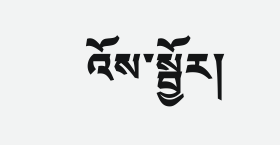འོས་སྦྱོར།